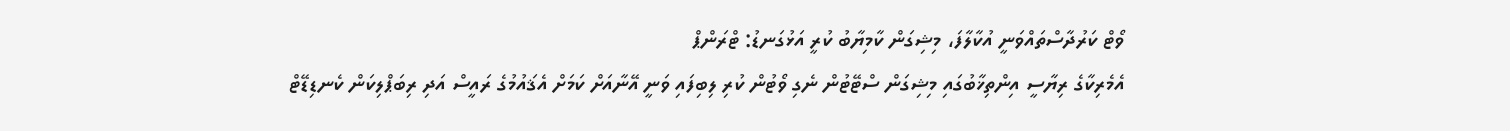ވޯޓް ކަރުދާސްތައްވަނީ އުކާލާފަ، މިޝިގަން ކާމިޔާބު ކުރީ އަޅުގަނޑު: ޓްރަންޕް
އެމެރިކާގެ ރިޔާސީ އިންތިޚާބުގައި މިޝިގަން ސްޓޭޓުން ނެގި ވޯޓުން ކުރި ލިބިފައި ވަނީ އޭނާއަށް ކަމަށް އެޤައުމުގެ ރައީސް އަދި ރިބަޕްލިކަން ކެނޑިޑޭޓް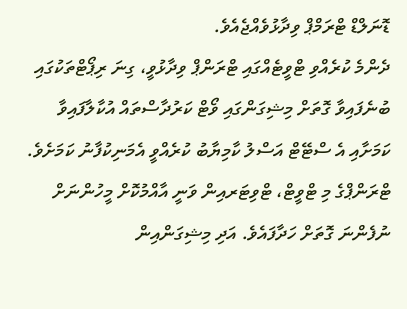ޑޮނަލްޑް ޓްރަމްޕް ވިދާޅުވެއްޖެއެވެ.
ދެންމެ ކުރެއްވި ޓްވީޓެއްގައި ޓްރަންޕް ވިދާޅުވީ، ގިނަ ރިޕޯޓްތަކުގައި ބުނެފައިވާ ގޮތަށް މިޝިގަންގައި ވޯޓް ކަރުދާސްތައް އުކާލާފައިވާ ކަމަށާއި އެ ސްޓޭޓް އަސްލު ކާމިޔާބު ކުރެއްވީ އެމަނިކުފާނު ކަމަށެވެ.
ޓްރަންޕްގެ މި ޓްވީޓް، ޓްވިޓަރއިން ވަނީ އާއްމުކޮށް މީހުންނަށް ނުފެންނަ ގޮތަށް ހަދާފައެވެ. އަދި މިޝިގަންއިން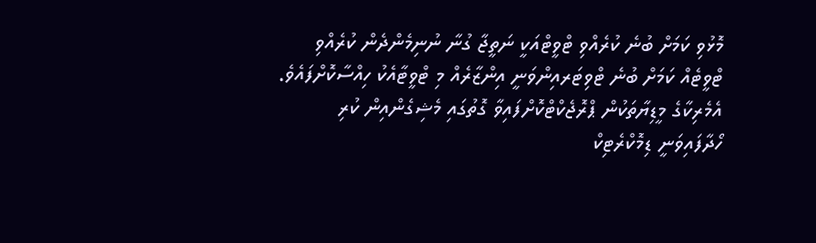މޮޅުވި ކަމަށް ބުނެ ކުރެއްވި ޓްވީޓްއަކީ ނަތީޖާ ގުނާ ނުނިމެންދެން ކުރެއްވި ޓްވީޓެއް ކަމަށް ބުނެ ޓްވިޓަރއިންވަނީ އިންޒާރެއް މި ޓްވީޓާއެކު ހިއްސާކޮށްފައެވެ.
އެމެރިކާގެ މީޑިޔާތަކުން ޕްރޮޖެކްޓްކޮށްފައިވާ ގޮތުގައި މެޝިގެންއިން ކުރި ހޯދާފައިވަނީ ޑިމޮކްރެޓިކް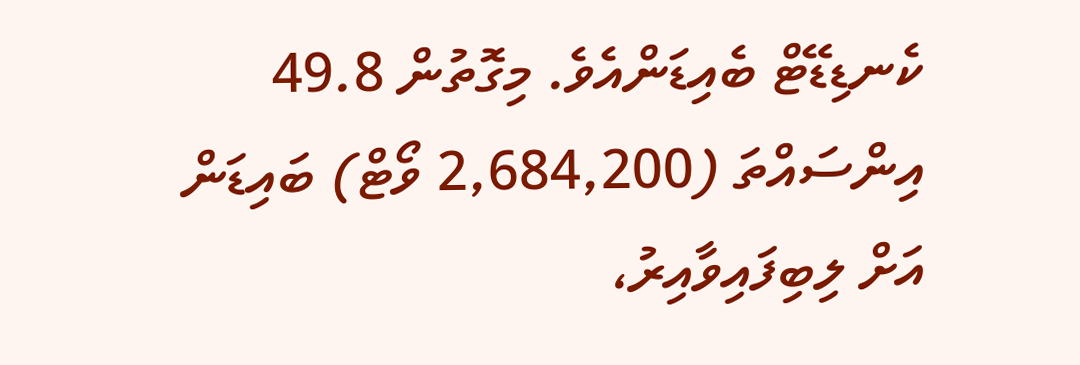ކެނޑިޑޭޓް ބެއިޑަންއެވެ. މިގޮތުން 49.8 އިންސައްތަ (2,684,200 ވޯޓް) ބައިޑަން އަށް ލިބިފައިވާއިރު،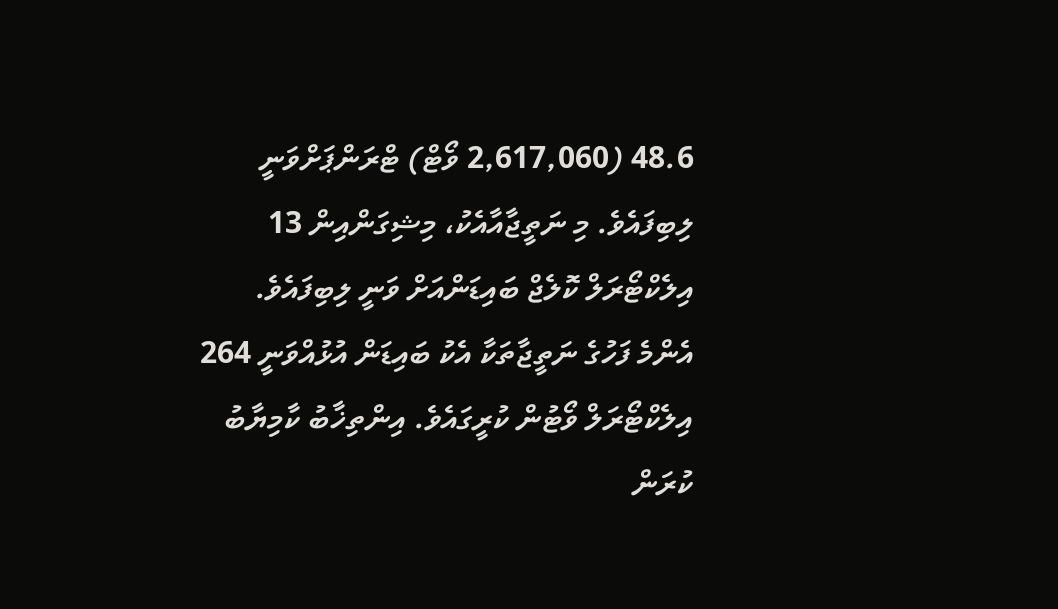48.6 (2,617,060 ވޯޓް) ޓްރަންޕަށްވަނީ ލިބިފައެވެ. މި ނަތީޖާއާއެކު، މިޝިގަންއިން 13 އިލެކްޓޯރަލް ކޮލެޖް ބައިޑަންއަށް ވަނީ ލިބިފައެވެ.
އެންމެ ފަހުގެ ނަތީޖާތަކާ އެކު ބައިޑަން އުޅުއްވަނީ 264 އިލެކްޓޯރަލް ވޯޓުން ކުރީގައެވެ. އިންތިޚާބު ކާމިޔާބު ކުރަން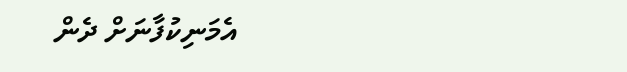އެމަނިކުފާނަށް ދެން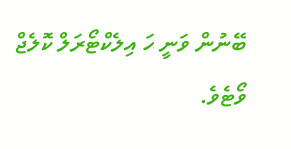ބޭނުން ވަނީ ހަ އިލެކްޓޯރަލް ކޮލެޖް ވޯޓެވެ.